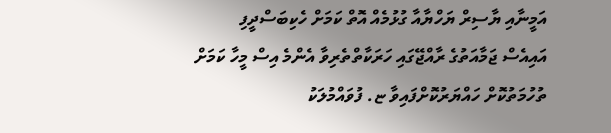އަމީނާއި ޔާސިރް ޔަހްޔާއާ ގުޅުމެއް އޮތް ކަމަށް ހެކިބަސްދީފި
އައިއެސް ޖަމާއަތުގެ ރާއްޖޭގައި ހަރަކާތްތެރިވާ އެންމެ އިސް މީހާ ކަމަށް ތުހުމަތުކޮށް ހައްޔަރުކޮށްފައިވާ ޏ. ފުވައްމުލަކު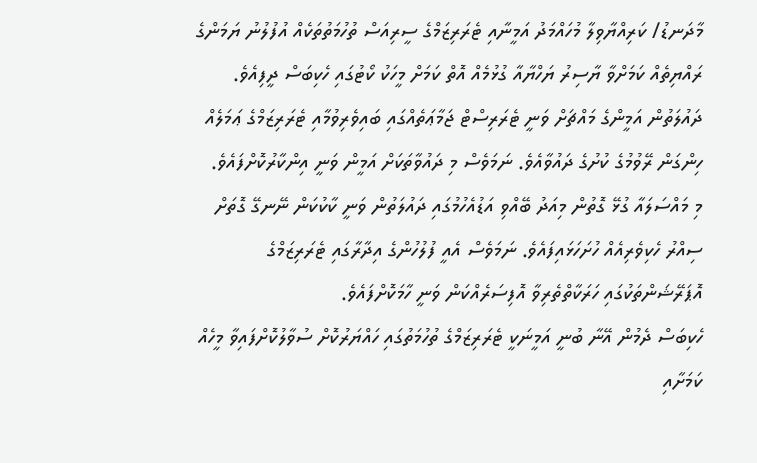މާދަނޑު/ ކަރިއްޔާވިލާ މުހައްމަދު އަމީނާއި ޓެރަރިޒަމްގެ ސީރިއަސް ތުހުމަތުތަކެއް އުފުލުނު ޔަމަންގެ ރައްޔިތެއް ކަމަށްވާ ޔާސިރު ޔަހްޔާއާ ގުޅުމެއް އޮތް ކަމަށް މީހަކު ކޯޓުގައި ހެކިބަސް ދީފިއެވެ.
ދައުލަތުން އަމީންގެ މައްޗަށް ވަނީ ޓެރަރިސްޓް ޖަމާޢަތެއްގައި ބައިވެރިވުމާއި ޓެރަރިޒަމްގެ ޢަމަލެއް ހިންގަން ރޭވުމުގެ ކުށުގެ ދައުވާއެވެ. ނަމަވެސް މި ދައުވާތަކަށް އަމީން ވަނީ އިންކާރުކޮށްފައެވެ.
މި މައްސަލައާ ގުޅޭ ގޮތުން މިއަދު ބޭއްވި އަޑުއެހުމުގައި ދައުލަތުން ވަނީ ކާކުކަން ނޭނގޭ ގޮތަށް ސިއްރު ހެކިވެރިއެއް ހުށަހަޅައިފައެވެ. ނަމަވެސް އެއީ ފުލުހުންގެ އިދާރާގައި ޓެރަރިޒަމްގެ އޮޕަރޭޝަންތަކުގައި ހަރަކާތްތެރިވާ އޮފިސަރެއްކަން ވަނީ ހާމަކޮށްފައެވެ.
ހެކިބަސް ދެމުން އޭނާ ބުނީ އަމީނަކީ ޓެރަރިޒަމްގެ ތުހުމަތުގައި ހައްޔަރުކޮށް ސުވާލުކޮށްފައިވާ މީހެއް ކަމަށާއި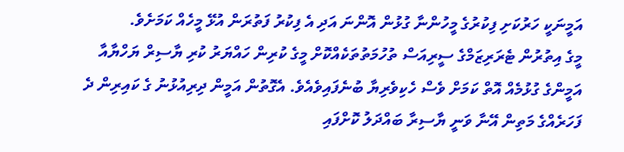އަމީނަކީ ހަރުކަށި ފިކުރުގެ މީހުންނާ ގުޅުން އޮންނަ އަދި އެ ފިކުރު ފަތުރަން އުޅޭ މީހެއް ކަމަށެވެ.
މީގެ އިތުރުން ޓެރަރިޒަމްގެ ސީރިއަސް ތުހުމަތުތަކެއްކޮށް މީގެ ކުރިން ހައްޔަރު ކުރި ޔާސިރް ޔަހްޔާއާ އަމީންގެ ގުޅުމެއް އޮތް ކަމަށް ވެސް ހެކިވެރިޔާ ބުނެފައިވެއެވެ. އެގޮތުން އަމީން ދިރިއުޅުނު ގެ ކައިރިން ދެ ފަހަރެއްގެ މަތިން އޭނާ ވަނީ ޔާސިރާ ބައްދަލު ކޮށްފައި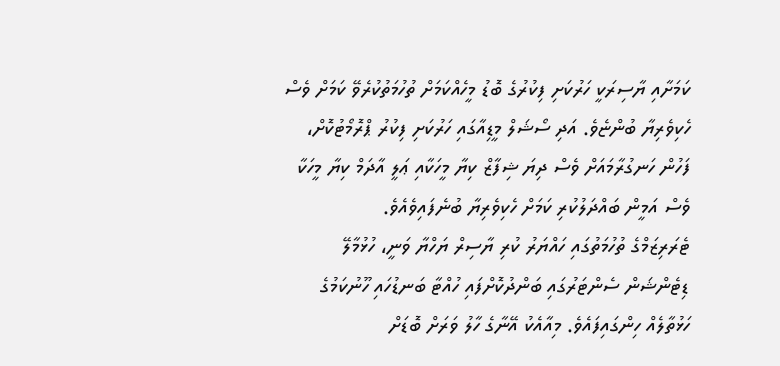ކަމަށާއި ޔާސިރަކީ ހަރުކަށި ފިކުރުގެ ބޮޑު މީހެއްކަމަށް ތުހުމަތުކުރެވޭ ކަމަށް ވެސް ހެކިވެރިޔާ ބުންޏެވެ. އަދި ސޯޝަލް މީޑިއާގައި ހަރުކަށި ފިކުރު ޕްރޮމޯޓުކޮށް، ފަހުން ހަނގުރާމައަށް ވެސް ދިޔަ ޝިފާޒް ކިޔާ މީހަކާއި ޢަލީ އާދަމް ކިޔާ މީހަކާ ވެސް އަމީން ބައްދަލުކުރި ކަމަށް ހެކިވެރިޔާ ބުނެފައިވެއެވެ.
ޓެރަރިޒަމްގެ ތުހުމަތުގައި ހައްޔަރު ކުރި ޔާސިރް ޔަހްޔާ ވަނީ، ހުޅުމާލޭ ޑިޓެންޝަން ސެންޓަރުގައި ބަންދުކޮށްފައި ހުއްޓާ ބަނޑުހައި ހޫނުކަމުގެ ހަޅުތާލެއް ހިންގައިފައެވެ. މިއާއެކު އޭނާގެ ހާލު ވަރަށް ބޮޑަށް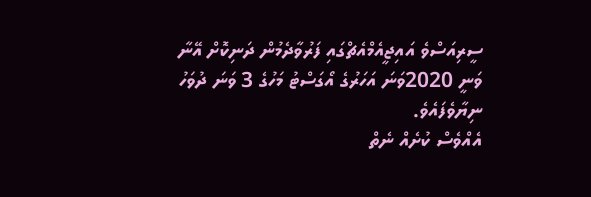ސީރިއަސްވެ އައިޖީއެމްއެޗްގައި ފަރުވާދެމުން ދަނިކޮށް އޭނާ ވަނީ 2020ވަނަ އަހަރުގެ އޯގަސްޓު މަހުގެ 3 ވަނަ ދުވަހު ނިޔާވެފައެވެ.
އެއްވެސް ކުށެއް ނެތް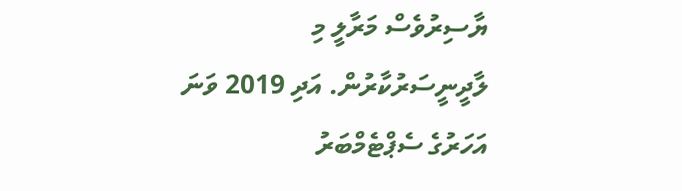ޔާސިރުވެސް މަރާލީ މި ލާދީނީސަރުކާރުން. އަދި 2019 ވަނަ އަހަރުގެ ސެޕްޓެމްބަރު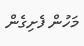މަހުން ފެށިގެން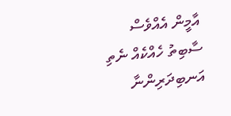އާމީން އެއްވެސް ސާބިތު ހެއްކެއް ނެތި އަނބިދަރިންނާ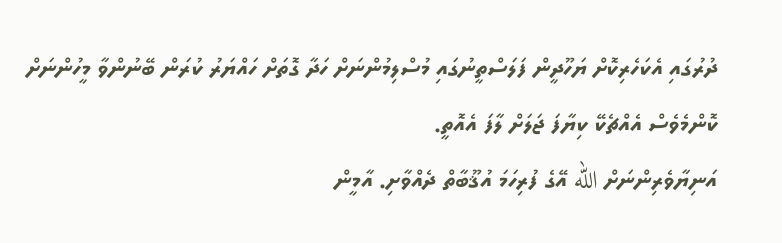ދުރުގައި އެކަހެރިކޮށް ޔަހޫދީން ފަލަސްތީނުގައި މުސްލިމުންނަށް ހަދާ ގޮތަށް ހައްޔަރު ކުރަން ބޭނުންވާ މީހުންނަށް ކޮންމެވެސް އެއްޗެކޭ ކިޔާފަ ޖަލަށް ލާފަ އެއޮތީ.
އަނިޔާވެރިންނަށް الله އޭގެ ފުރިހަމަ އުޤޫބާތް ދެއްވާށި. އާމީން